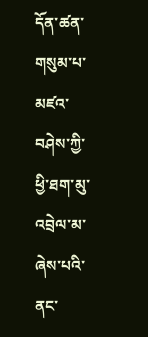དོན་ཚན་གསུམ་པ་མཛའ་བཤེས་ཀྱི་ཕྱི་ཐག་མུ་འབྲེལ་མ་ཞེས་པའི་ནང་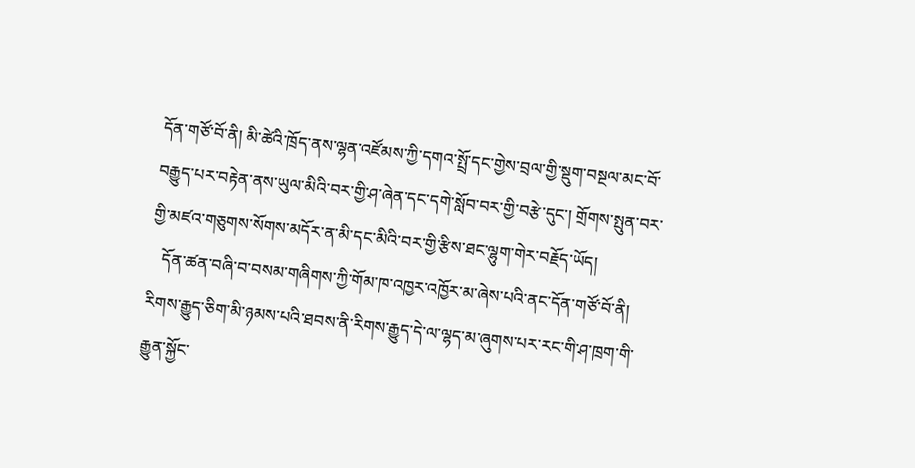དོན་གཙོ་བོ་ནི། མི་ཚེའི་ཁྲོད་ནས་ལྷན་འཛོམས་ཀྱི་དགའ་སྤྲོ་དང་གྱེས་བྲལ་གྱི་སྡུག་བསྔལ་མང་བོ་བརྒྱུད་པར་བརྟེན་ནས་ཡུལ་མིའི་བར་གྱི་ཤ་ཞེན་དང་དགེ་སློབ་བར་གྱི་བརྩེ་དུང་། གྲོགས་སྤུན་བར་གྱི་མཛའ་གཅུགས་སོགས་མདོར་ན་མི་དང་མིའི་བར་གྱི་རྩིས་ཐང་ལྷུག་གེར་བརྗོད་ཡོད།
   དོན་ཚན་བཞི་བ་བསམ་གཞིགས་ཀྱི་གོམ་ཁ་འཁྱར་འཁྱོར་མ་ཞེས་པའི་ནང་དོན་གཙོ་བོ་ནི། རིགས་རྒྱུད་ཅིག་མི་ཉམས་པའི་ཐབས་ནི་རིགས་རྒྱུད་དེ་ལ་ལྷད་མ་ཞུགས་པར་རང་གི་ཤ་ཁྲག་གི་རྒྱུན་སྐྱོང་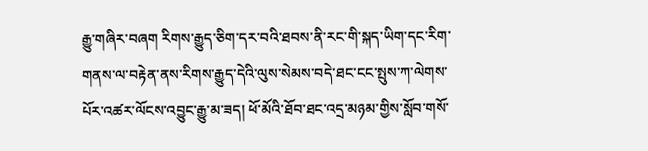རྒྱུ་གཞིར་བཞག རིགས་རྒྱུད་ཅིག་དར་བའི་ཐབས་ནི་རང་གི་སྐད་ཡིག་དང་རིག་གནས་ལ་བརྟེན་ནས་རིགས་རྒྱུད་དེའི་ལུས་སེམས་བདེ་ཐང་ངང་སྤུས་ཀ་ལེགས་པོར་འཚར་ལོངས་འབྱུང་རྒྱུ་མ་ཟད། ཕོ་མོའི་ཐོབ་ཐང་འདྲ་མཉམ་གྱིས་སློབ་གསོ་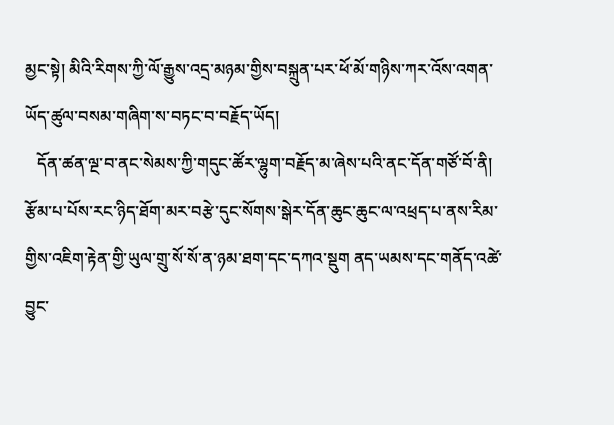མྱང་སྟེ། མིའི་རིགས་ཀྱི་ལོ་རྒྱུས་འདྲ་མཉམ་གྱིས་བསྐྲུན་པར་ཕོ་མོ་གཉིས་ཀར་འོས་འགན་ཡོད་ཚུལ་བསམ་གཞིག་ས་བཏང་བ་བརྗོད་ཡོད།
   དོན་ཚན་ལྔ་བ་ནང་སེམས་ཀྱི་གདུང་ཚོར་ལྷུག་བརྗོད་མ་ཞེས་པའི་ནང་དོན་གཙོ་བོ་ནི། རྩོམ་པ་པོས་རང་ཉིད་ཐོག་མར་བརྩེ་དུང་སོགས་སྒེར་དོན་ཆུང་ཆུང་ལ་འཕྲད་པ་ནས་རིམ་གྱིས་འཇིག་རྟེན་གྱི་ཡུལ་གྲུ་སོ་སོ་ན་ཉམ་ཐག་དང་དཀའ་སྡུག ནད་ཡམས་དང་གནོད་འཚེ་བྱུང་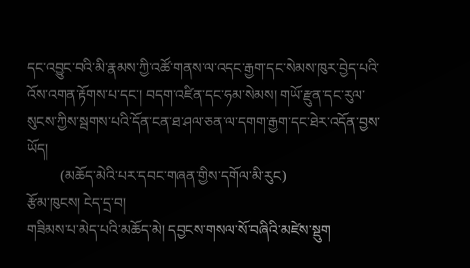དང་འབྱུང་བའི་མི་རྣམས་ཀྱི་འཚོ་གནས་ལ་འདང་རྒྱག་དང་སེམས་ཁུར་བྱེད་པའི་འོས་འགན་རྟོགས་པ་དང་། བདག་འཛིན་དང་ཧམ་སེམས། གཡོ་རྫུན་དང་རུལ་སུངས་ཀྱིས་སྦགས་པའི་དོན་ངན་ཐ་ཤལ་ཅན་ལ་དགག་རྒྱག་དང་ཐེར་འདོན་བྱས་ཡོད།
         (མཆོད་མེའི་པར་དབང་གཞན་གྱིས་དགོལ་མི་རུང)
རྩོམ་ཁུངས། ངེད་དྲ་བ།
གཟིམས་པ་མེད་པའི་མཆོད་མེ། དབྱངས་གསལ་སོ་བཞིའི་མཛེས་སྡུག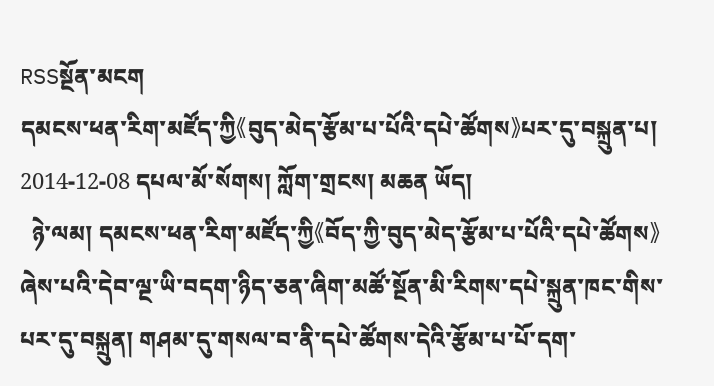RSSསྔོན་མངག
དམངས་ཕན་རིག་མཛོད་ཀྱི《བུད་མེད་རྩོམ་པ་པོའི་དཔེ་ཚོགས》པར་དུ་བསྐྲུན་པ།
2014-12-08 དཔལ་མོ་སོགས། ཀློག་གྲངས། མཆན ཡོད།
  ཉེ་ལམ། དམངས་ཕན་རིག་མཛོད་ཀྱི《བོད་ཀྱི་བུད་མེད་རྩོམ་པ་པོའི་དཔེ་ཚོགས》ཞེས་པའི་དེབ་ལྔ་ཡི་བདག་ཉིད་ཅན་ཞིག་མཚོ་སྔོན་མི་རིགས་དཔེ་སྐྲུན་ཁང་གིས་པར་དུ་བསྐྲུན། གཤམ་དུ་གསལ་བ་ནི་དཔེ་ཚོགས་དེའི་རྩོམ་པ་པོ་དག་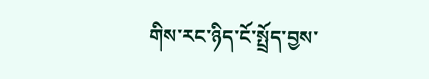གིས་རང་ཉིད་ངོ་སྤྲོད་བྱས་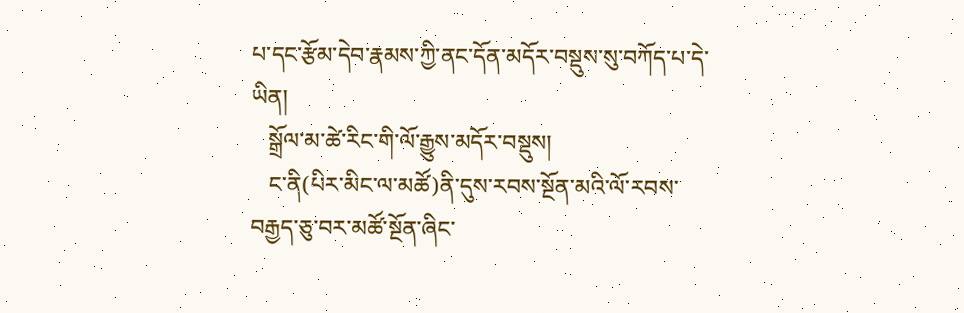པ་དང་རྩོམ་དེབ་རྣམས་ཀྱི་ནང་དོན་མདོར་བསྡུས་སུ་བཀོད་པ་དེ་ཡིན།
   སྒྲོལ་མ་ཚེ་རིང་གི་ལོ་རྒྱུས་མདོར་བསྡུས།
   ང་ནི(པིར་མིང་ལ་མཚོ)ནི་དུས་རབས་སྔོན་མའི་ལོ་རབས་བརྒྱད་ཅུ་བར་མཚོ་སྔོན་ཞིང་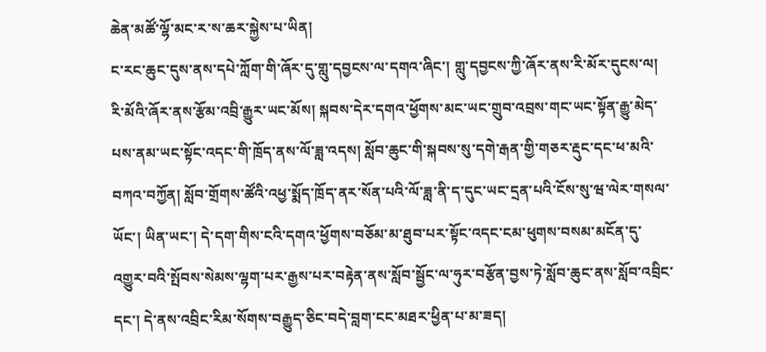ཆེན་མཚོ་ལྷོ་མང་ར་ས་ཆར་སྐྱེས་པ་ཡིན།
ང་རང་ཆུང་དུས་ནས་དཔེ་ཀློག་གི་ཞོར་དུ་གླུ་དབྱངས་ལ་དགའ་ཞིང་། གླུ་དབྱངས་ཀྱི་ཞོར་ནས་རི་མོར་དུངས་ལ། རི་མོའི་ཞོར་ནས་རྩོམ་འབྲི་རྒྱུར་ཡང་མོས། སྐབས་དེར་དགའ་ཕྱོགས་མང་ཡང་གྲུབ་འབྲས་གང་ཡང་སྟོན་རྒྱུ་མེད་པས་ནམ་ཡང་སྟོང་འདང་གི་ཁྲོད་ནས་ལོ་ཟླ་འདས། སློབ་ཆུང་གི་སྐབས་སུ་དགེ་རྒན་གྱི་གཅར་རྡུང་དང་ཕ་མའི་བཀའ་བཀྱོན། སློབ་གྲོགས་ཚོའི་འཕྱ་སྨོད་ཁྲོད་ནར་སོན་པའི་ལོ་ཟླ་ནི་ད་དུང་ཡང་དྲན་པའི་ངོས་སུ་ཝ་ལེར་གསལ་ཡོང་། ཡིན་ཡང་། དེ་དག་གིས་ངའི་དགའ་ཕྱོགས་བཅོམ་མ་ཐུབ་པར་སྟོང་འདང་ངམ་ཕུགས་བསམ་མངོན་དུ་འགྱུར་བའི་སྤོབས་སེམས་ལྷག་པར་རྒྱས་པར་བརྟེན་ནས་སློབ་སྦྱོང་ལ་ཧུར་བརྩོན་བྱས་ཏེ་སློབ་ཆུང་ནས་སློབ་འབྲིང་དང་། དེ་ནས་འབྲིང་རིམ་སོགས་བརྒྱུད་ཅིང་བདེ་བླག་ངང་མཐར་ཕྱིན་པ་མ་ཟད།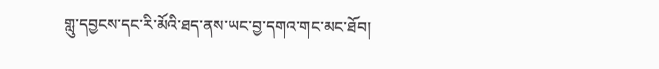གླུ་དབྱངས་དང་རི་མོའི་ཐད་ནས་ཡང་བྱ་དགའ་གང་མང་ཐོབ།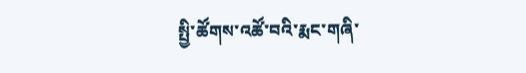སྤྱི་ཚོགས་འཚོ་བའི་རྨང་གཞི་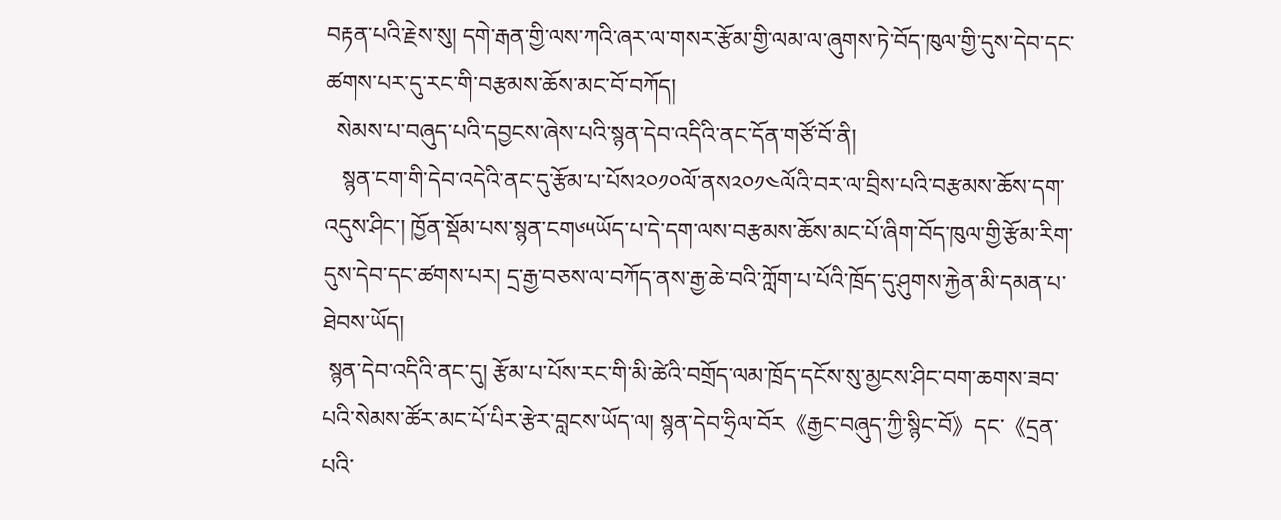བརྟན་པའི་རྗེས་སུ། དགེ་རྒན་གྱི་ལས་ཀའི་ཞར་ལ་གསར་རྩོམ་གྱི་ལམ་ལ་ཞུགས་ཏེ་བོད་ཁུལ་གྱི་དུས་དེབ་དང་ཚགས་པར་དུ་རང་གི་བརྩམས་ཆོས་མང་བོ་བཀོད།
  སེམས་པ་བཞུད་པའི་དབྱངས་ཞེས་པའི་སྙན་དེབ་འདིའི་ནང་དོན་གཙོ་བོ་ནི།
   སྙན་ངག་གི་དེབ་འདེའི་ནང་དུ་རྩོམ་པ་པོས༢༠༡༠ལོ་ནས༢༠༡༤ལོའི་བར་ལ་བྲིས་པའི་བརྩམས་ཆོས་དག་འདུས་ཤིང་། ཁྱོན་སྡོམ་པས་སྙན་ངག༦༥ཡོད་པ་དེ་དག་ལས་བརྩམས་ཆོས་མང་པོ་ཞིག་བོད་ཁུལ་གྱི་རྩོམ་རིག་དུས་དེབ་དང་ཚགས་པར། དྲ་རྒྱ་བཅས་ལ་བཀོད་ནས་རྒྱ་ཆེ་བའི་ཀློག་པ་པོའི་ཁྲོད་དུ་ཤུགས་རྐྱེན་མི་དམན་པ་ཐེབས་ཡོད།
 སྙན་དེབ་འདིའི་ནང་དུ། རྩོམ་པ་པོས་རང་གི་མི་ཚེའི་བགྲོད་ལམ་ཁྲོད་དངོས་སུ་མྱངས་ཤིང་བག་ཆགས་ཟབ་པའི་སེམས་ཚོར་མང་པོ་པིར་རྩེར་བླངས་ཡོད་ལ། སྙན་དེབ་ཧྲིལ་བོར《རྒྱང་བཞུད་ཀྱི་སྙིང་བོ》དང་《དྲན་པའི་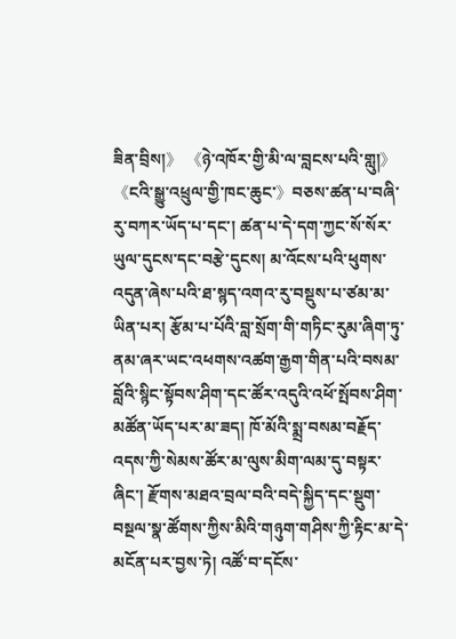ཟིན་བྲིས།》 《ཉེ་འཁོར་གྱི་མི་ལ་བླངས་པའི་གླུ།》《ངའི་སྒྱུ་འཕྲུལ་གྱི་ཁང་ཆུང་》བཅས་ཚན་པ་བཞི་རུ་བཀར་ཡོད་པ་དང་། ཚན་པ་དེ་དག་ཀྱང་སོ་སོར་ཡུལ་དུངས་དང་བརྩེ་དུངས། མ་འོངས་པའི་ཕུགས་འདུན་ཞེས་པའི་ཐ་སྙད་འགའ་རུ་བསྡུས་པ་ཙམ་མ་ཡིན་པར། རྩོམ་པ་པོའི་བླ་སྲོག་གི་གཏིང་རུམ་ཞིག་ཏུ་ནམ་ཞར་ཡང་འཕགས་འཚག་རྒྱག་གིན་པའི་བསམ་བློའི་སྙིང་སྟོབས་ཤིག་དང་ཚོར་འདུའི་འཕོ་སྤོབས་ཤིག་མཚོན་ཡོད་པར་མ་ཟད། ཁོ་མོའི་སྨྲ་བསམ་བརྗོད་འདས་ཀྱི་སེམས་ཚོར་མ་ལུས་མིག་ལམ་དུ་བསྟར་ཞིང་། རྫོགས་མཐའ་བྲལ་བའི་བདེ་སྐྱིད་དང་སྡུག་བསྔལ་སྣ་ཚོགས་ཀྱིས་མིའི་གཉུག་གཤིས་ཀྱི་རྟིང་མ་དེ་མངོན་པར་བྱས་ཏེ། འཚོ་བ་དངོས་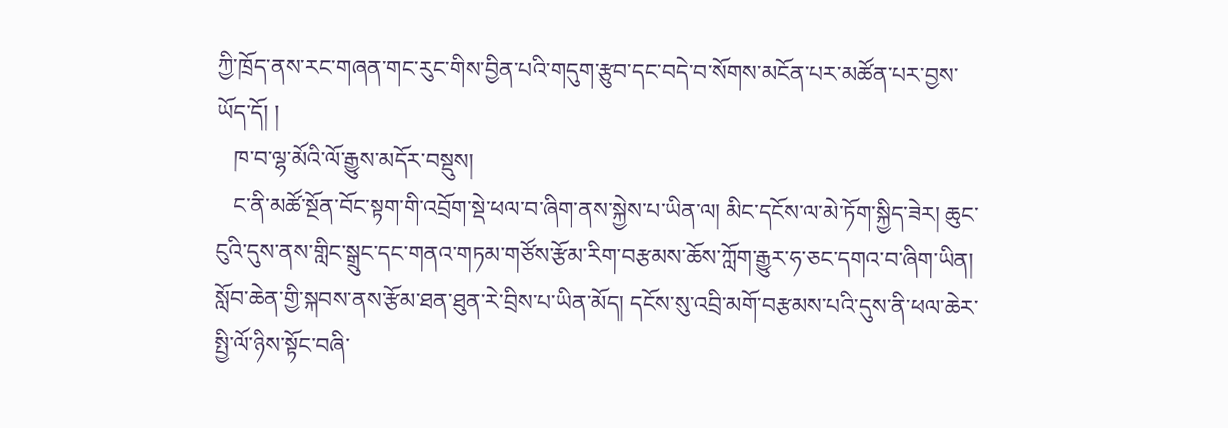ཀྱི་ཁྲོད་ནས་རང་གཞན་གང་རུང་གིས་བྱིན་པའི་གདུག་རྩུབ་དང་བདེ་བ་སོགས་མངོན་པར་མཚོན་པར་བྱས་ཡོད་དོ། །
   ཁ་བ་ལྷ་མོའི་ལོ་རྒྱུས་མདོར་བསྡུས།
   ང་ནི་མཚོ་སྔོན་བོང་སྟག་གི་འབྲོག་སྡེ་ཕལ་བ་ཞིག་ནས་སྐྱེས་པ་ཡིན་ལ། མིང་དངོས་ལ་མེ་ཏོག་སྐྱིད་ཟེར། ཆུང་ངུའི་དུས་ནས་གླིང་སྒྲུང་དང་གནའ་གཏམ་གཙོས་རྩོམ་རིག་བརྩམས་ཆོས་ཀློག་རྒྱུར་ཧ་ཅང་དགའ་བ་ཞིག་ཡིན། སློབ་ཆེན་གྱི་སྐབས་ནས་རྩོམ་ཐན་ཐུན་རེ་བྲིས་པ་ཡིན་མོད། དངོས་སུ་འབྲི་མགོ་བརྩམས་པའི་དུས་ནི་ཕལ་ཆེར་སྤྱི་ལོ་ཉིས་སྟོང་བཞི་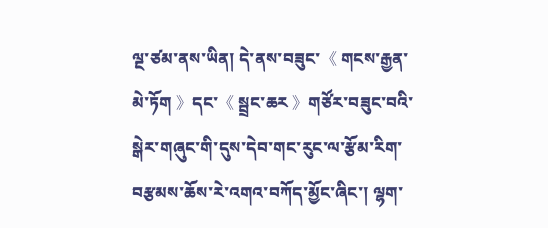ལྔ་ཙམ་ནས་ཡིན། དེ་ནས་བཟུང་《 གངས་རྒྱན་མེ་ཏོག 》དང་《 སྦྲང་ཆར 》གཙོར་བཟུང་བའི་སྒེར་གཞུང་གི་དུས་དེབ་གང་རུང་ལ་རྩོམ་རིག་བརྩམས་ཆོས་རེ་འགའ་བཀོད་མྱོང་ཞིང་། ལྷག་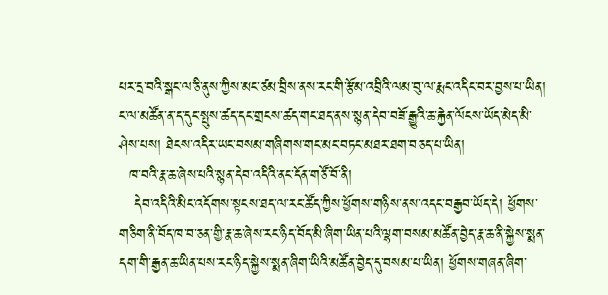པར་དྲ་བའི་སྒང་ལ་ཅི་ནུས་ཀྱིས་མང་ཙམ་བྲིས་ནས་རང་གི་རྩོམ་འབྲིའི་ལམ་བུ་ལ་རྨང་འདིང་བར་བྱས་པ་ཡིན།
ང་ལ་མཚོན་ན་ད་དུང་སྤུས་ཚད་དང་གྲངས་ཚད་གང་ཐད་ནས་སྙན་དེབ་བཟོ་རྒྱུའི་ཆ་རྐྱེན་ལོངས་ཡོད་མེད་མི་ཤེས་པས། ཐེངས་འདིར་ཡང་བསམ་གཞིགས་གང་མང་བཏང་མཐར་ཐག་བཅད་པ་ཡིན།
  ཁ་བའི་རྣ་ཆ་ཞེས་པའི་སྙན་དེབ་འདིའི་ནང་དོན་གཙོ་བོ་ནི།
   དེབ་འདིའི་མིང་འདོགས་སྟངས་ཐད་ལ་རང་ཚོད་ཀྱིས་ཕྱོགས་གཉིས་ནས་འདང་བརྒྱབ་ཡོད་དེ། ཕྱོགས་གཅིག་ནི་བོད་ཁ་བ་ཅན་གྱི་རྣ་ཆ་ཞེས་རང་ཉིད་བོད་མི་ཞིག་ཡིན་པའི་ལྷག་བསམ་མཚོན་བྱེད་རྣ་ཆ་ནི་སྐྱེས་སྨན་དག་གི་རྒྱན་ཆ་ཡིན་པས་རང་ཉིད་སྐྱེས་སྨན་ཞིག་ཡིའི་མཚོན་བྱེད་དུ་བསམ་པ་ཡིན། ཕྱོགས་གཞན་ཞིག་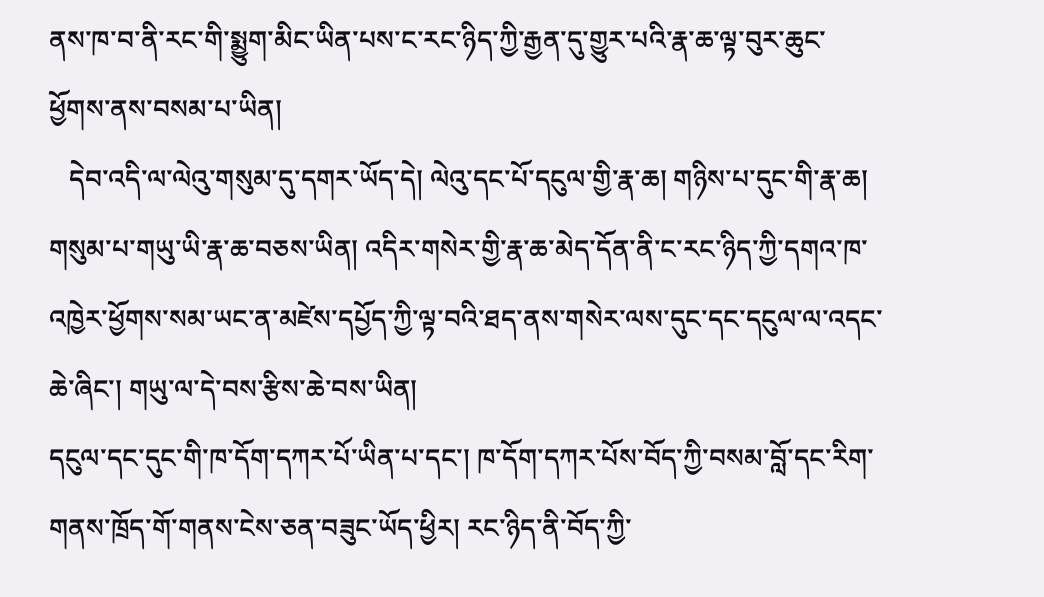ནས་ཁ་བ་ནི་རང་གི་སྨྱུག་མིང་ཡིན་པས་ང་རང་ཉིད་ཀྱི་རྒྱན་དུ་གྱུར་པའི་རྣ་ཆ་ལྟ་བུར་ཆུང་ཕྱོགས་ནས་བསམ་པ་ཡིན།
   དེབ་འདི་ལ་ལེའུ་གསུམ་དུ་དགར་ཡོད་དེ། ལེའུ་དང་པོ་དངུལ་གྱི་རྣ་ཆ། གཉིས་པ་དུང་གི་རྣ་ཆ། གསུམ་པ་གཡུ་ཡི་རྣ་ཆ་བཅས་ཡིན། འདིར་གསེར་གྱི་རྣ་ཆ་མེད་དོན་ནི་ང་རང་ཉིད་ཀྱི་དགའ་ཁ་འཁྱེར་ཕྱོགས་སམ་ཡང་ན་མཛེས་དཔྱོད་ཀྱི་ལྟ་བའི་ཐད་ནས་གསེར་ལས་དུང་དང་དངུལ་ལ་འདང་ཆེ་ཞིང་། གཡུ་ལ་དེ་བས་རྩིས་ཆེ་བས་ཡིན།
དངུལ་དང་དུང་གི་ཁ་དོག་དཀར་པོ་ཡིན་པ་དང་། ཁ་དོག་དཀར་པོས་བོད་ཀྱི་བསམ་བློ་དང་རིག་གནས་ཁྲོད་གོ་གནས་ངེས་ཅན་བཟུང་ཡོད་ཕྱིར། རང་ཉིད་ནི་བོད་ཀྱི་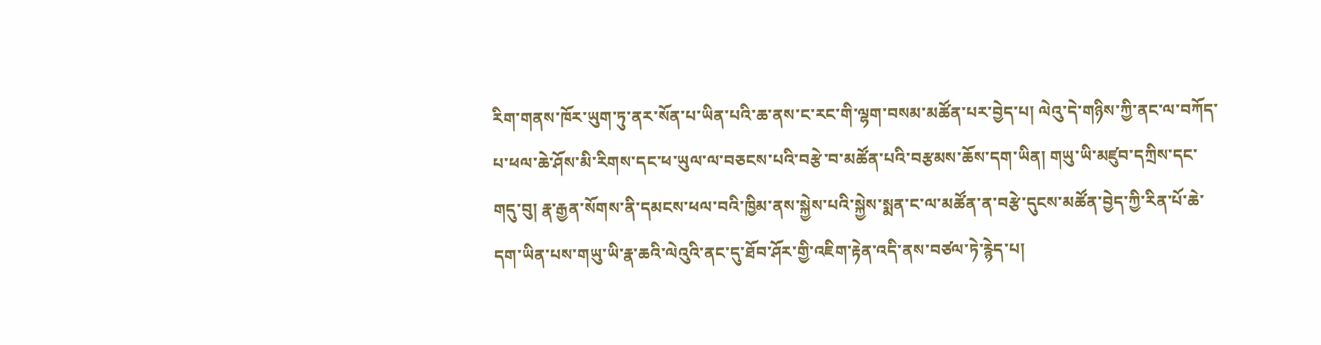རིག་གནས་ཁོར་ཡུག་ཏུ་ནར་སོན་པ་ཡིན་པའི་ཆ་ནས་ང་རང་གི་ལྷག་བསམ་མཚོན་པར་བྱེད་པ། ལེའུ་དེ་གཉིས་ཀྱི་ནང་ལ་བཀོད་པ་ཕལ་ཆེ་ཤོས་མི་རིགས་དང་ཕ་ཡུལ་ལ་བཅངས་པའི་བརྩེ་བ་མཚོན་པའི་བརྩམས་ཆོས་དག་ཡིན། གཡུ་ཡི་མཛུབ་དཀྲིས་དང་གདུ་བུ། རྣ་རྒྱན་སོགས་ནི་དམངས་ཕལ་བའི་ཁྱིམ་ནས་སྐྱེས་པའི་སྐྱེས་སྨན་ང་ལ་མཚོན་ན་བརྩེ་དུངས་མཚོན་བྱེད་ཀྱི་རིན་པོ་ཆེ་དག་ཡིན་པས་གཡུ་ཡི་རྣ་ཆའི་ལེའུའི་ནང་དུ་ཐོབ་ཤོར་གྱི་འཇིག་རྟེན་འདི་ནས་བཙལ་ཏེ་རྙེད་པ།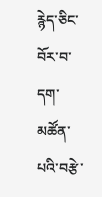རྙེད་ཅིང་བོར་བ་དག་མཚོན་པའི་བརྩེ་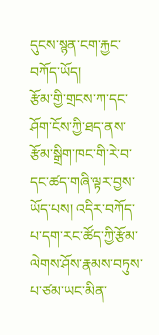དུངས་སྙན་ངག་རྐྱང་བཀོད་ཡོད།
རྩོམ་གྱི་གྲངས་ཀ་དང་ཤོག་ངོས་ཀྱི་ཐད་ནས་རྩོམ་སྒྲིག་ཁང་གི་རེ་བ་དང་ཚད་གཞི་ལྟར་བྱས་ཡོད་པས། འདིར་བཀོད་པ་དག་རང་ཚོད་ཀྱི་རྩོམ་ལེགས་ཤོས་རྣམས་བཏུས་པ་ཙམ་ཡང་མིན་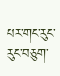པར་གང་རུང་རུང་བཅུག་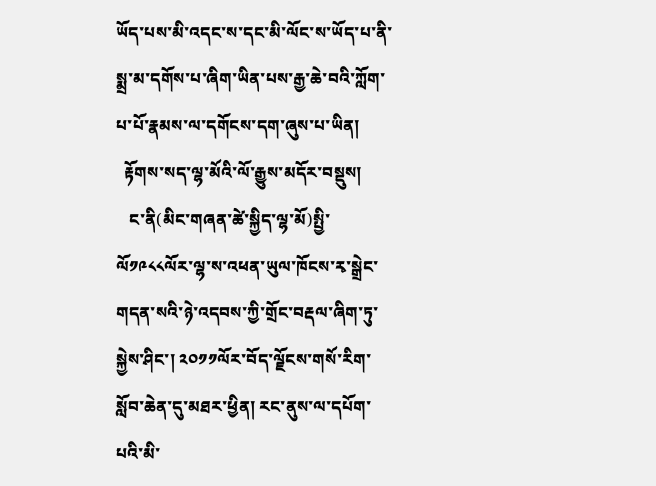ཡོད་པས་མི་འདང་ས་དང་མི་ལོང་ས་ཡོད་པ་ནི་སྨྲ་མ་དགོས་པ་ཞིག་ཡིན་པས་རྒྱ་ཆེ་བའི་ཀློག་པ་པོ་རྣམས་ལ་དགོངས་དག་ཞུས་པ་ཡིན།
  རྟོགས་སད་ལྷ་མོའི་ལོ་རྒྱུས་མདོར་བསྡུས།
   ང་ནི(མིང་གཞན་ཚེ་སྐྱིད་ལྷ་མོ)སྤྱི་ལོ༡༩༨༨ལོར་ལྷ་ས་འཕན་ཡུལ་ཁོངས་རྭ་སྒྲེང་གདན་སའི་ཉེ་འདབས་ཀྱི་གྲོང་བརྡལ་ཞིག་ཏུ་སྐྱེས་ཤིང་། ༢༠༡༡ལོར་བོད་ལྗོངས་གསོ་རིག་སློབ་ཆེན་དུ་མཐར་ཕྱིན། རང་ནུས་ལ་དཔོག་པའི་མི་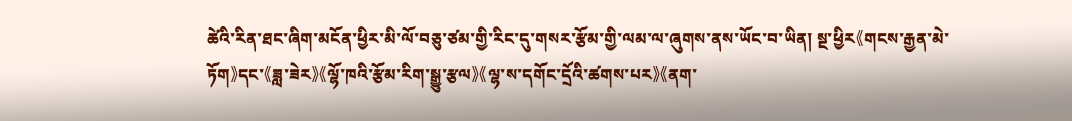ཚེའི་རིན་ཐང་ཞིག་མངོན་ཕྱིར་མི་ལོ་བཅུ་ཙམ་གྱི་རིང་དུ་གསར་རྩོམ་གྱི་ལམ་ལ་ཞུགས་ནས་ཡོང་བ་ཡིན། སྔ་ཕྱིར《གངས་རྒྱན་མེ་ཏོག》དང་《ཟླ་ཟེར》《ལྷོ་ཁའི་རྩོམ་རིག་སྒྱུ་རྩལ》《ལྷ་ས་དགོང་དྲོའི་ཚགས་པར》《ནག་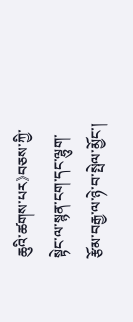ཆུའི་ཚགས་པར》བཅས་ཀྱི་སྟེང་ལ་སྙན་ངག་དང་ལྷུག་རྩོམ་བརྒྱ་ལ་ཉེ་བ་སྤེལ་མྱོང་།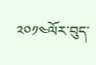༢༠༡༤ལོར་བུད་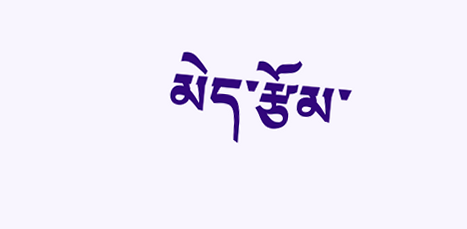མེད་རྩོམ་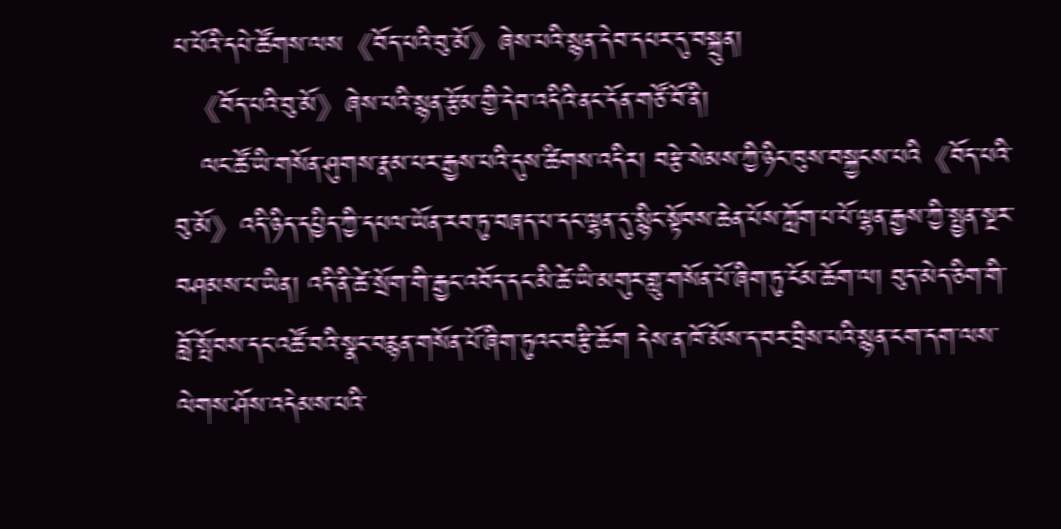པ་པོའི་དཔེ་ཚོགས་ལས《བོད་པའི་བུ་མོ》ཞེས་པའི་སྙན་དེབ་དཔར་དུ་བསྐྲུན།
  《བོད་པའི་བུ་མོ》ཞེས་པའི་སྙན་རྩོམ་གྱི་དེབ་འདིའི་ནང་དོན་གཙོ་བོ་ནི།
   ལང་ཚོ་ཡི་གསོན་ཤུགས་རྣམ་པར་རྒྱས་པའི་དུས་ཚིགས་འདིར། བརྩེ་སེམས་ཀྱི་ཉིང་ཁུས་བསྐྱངས་པའི《བོད་པའི་བུ་མོ》འདི་ཉིད་དཔྱིད་ཀྱི་དཔལ་ཡོན་རབ་ཏུ་བཞད་པ་དང་ལྷན་དུ་སྙིང་སྟོབས་ཆེན་པོས་ཀློག་པ་པོ་ལྷན་རྒྱས་ཀྱི་སྤྱན་སྔར་བཤམས་པ་ཡིན། འདི་ནི་ཚེ་སྲོག་གི་རྒྱང་འབོད་དང་མི་ཚེ་ཡི་མགུར་གླུ་གསོན་པོ་ཞིག་ཏུ་ངོམ་ཆོག་ལ། བུད་མེད་ཅིག་གི་བློ་སྤོབས་དང་འཚོ་བའི་སྣང་བརྙན་གསོན་པོ་ཞིག་ཏུའང་བརྩི་ཆོག དེས་ན་ཁོ་མོས་ད་བར་བྲིས་པའི་སྙན་ངག་དག་ལས་ལེགས་ཤོས་འདེམས་པའི་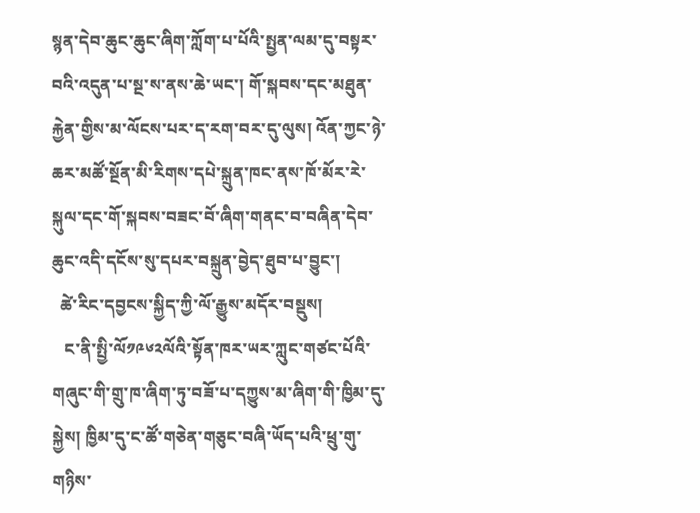སྙན་དེབ་ཆུང་ཆུང་ཞིག་ཀློག་པ་པོའི་སྤྱན་ལམ་དུ་བསྟར་བའི་འདུན་པ་སྔ་ས་ནས་ཆེ་ཡང་། གོ་སྐབས་དང་མཐུན་རྐྱེན་གྱིས་མ་ལོངས་པར་ད་རག་བར་དུ་ལུས། འོན་ཀྱང་ཉེ་ཆར་མཚོ་སྔོན་མི་རིགས་དཔེ་སྐྲུན་ཁང་ནས་ཁོ་མོར་རེ་སྐུལ་དང་གོ་སྐབས་བཟང་བོ་ཞིག་གནང་བ་བཞིན་དེབ་ཆུང་འདི་དངོས་སུ་དཔར་བསྐྲུན་བྱེད་ཐུབ་པ་བྱུང་།
  ཚེ་རིང་དབྱངས་སྐྱིད་ཀྱི་ལོ་རྒྱུས་མདོར་བསྡུས།
   ང་ནི་སྤྱི་ལོ༡༩༦༢ལོའི་སྟོན་ཁར་ཡར་ཀླུང་གཙང་པོའི་གཞུང་གི་གྲུ་ཁ་ཞིག་ཏུ་བཟོ་པ་དཀྱུས་མ་ཞིག་གི་ཁྱིམ་དུ་སྐྱེས། ཁྱིམ་དུ་ང་ཚོ་གཅེན་གཅུང་བཞི་ཡོད་པའི་ཕྲུ་གུ་གཉིས་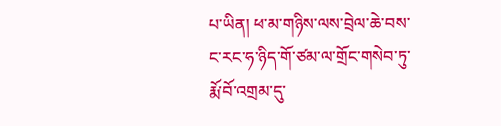པ་ཡིན། ཕ་མ་གཉིས་ལས་བྲེལ་ཆེ་བས་ང་རང་ཧ་ཉིད་གོ་ཙམ་ལ་གྲོང་གསེབ་ཏུ་རྨོ་བོ་འགྲམ་དུ་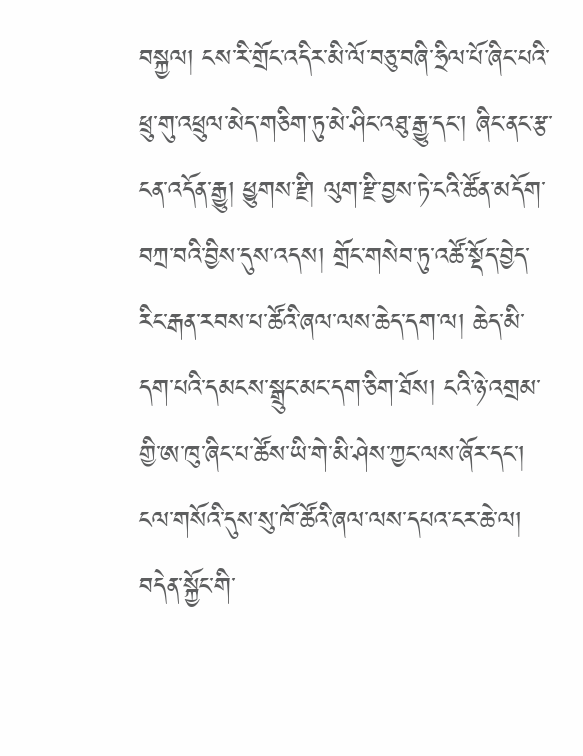བསྐྱལ། ངས་རི་གྲོང་འདིར་མི་ལོ་བཅུ་བཞི་ཧྲིལ་པོ་ཞིང་པའི་ཕྲུ་གུ་འཕྲུལ་མེད་གཅིག་ཏུ་མེ་ཤིང་འཐུ་རྒྱུ་དང་། ཞིང་ནང་རྩ་ངན་འདོན་རྒྱུ། ཕྱུགས་རྫི། ལུག་རྫི་བྱས་ཏེ་ངའི་ཚོན་མདོག་བཀྲ་བའི་བྱིས་དུས་འདས། གྲོང་གསེབ་ཏུ་འཚོ་སྡོད་བྱེད་རིང་རྒན་རབས་པ་ཚོའི་ཞལ་ལས་ཆེད་དག་ལ། ཆེད་མི་དག་པའི་དམངས་སྒྲུང་མང་དག་ཅིག་ཐོས། ངའི་ཉེ་འགྲམ་གྱི་ཨ་ཁུ་ཞིང་པ་ཚོས་ཡི་གེ་མི་ཤེས་ཀྱང་ལས་ཞོར་དང་། ངལ་གསོའི་དུས་སུ་ཁོ་ཚོའི་ཞལ་ལས་དཔའ་ངར་ཆེ་ལ། བདེན་སྐྱོང་གི་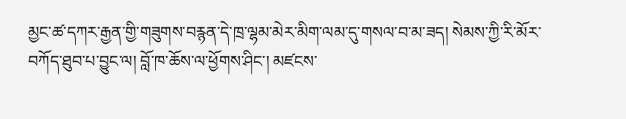མྱང་ཚ་དཀར་རྒྱན་གྱི་གཟུགས་བརྙན་དེ་ཁྲ་ལྷམ་མེར་མིག་ལམ་དུ་གསལ་བ་མ་ཟད། སེམས་ཀྱི་རི་མོར་བཀོད་ཐུབ་པ་བྱུང་ལ། བློ་ཁ་ཆོས་ལ་ཕྱོགས་ཤིང་། མཛངས་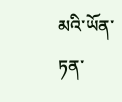མའི་ཡོན་ཏན་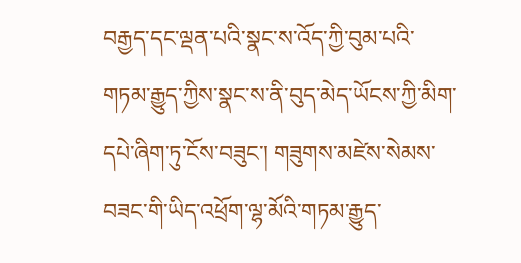བརྒྱད་དང་ལྡན་པའི་སྣང་ས་འོད་ཀྱི་བུམ་པའི་གཏམ་རྒྱུད་ཀྱིས་སྣང་ས་ནི་བུད་མེད་ཡོངས་ཀྱི་མིག་དཔེ་ཞིག་ཏུ་ངོས་བཟུང་། གཟུགས་མཛེས་སེམས་བཟང་གི་ཡིད་འཕྲོག་ལྷ་མོའི་གཏམ་རྒྱུད་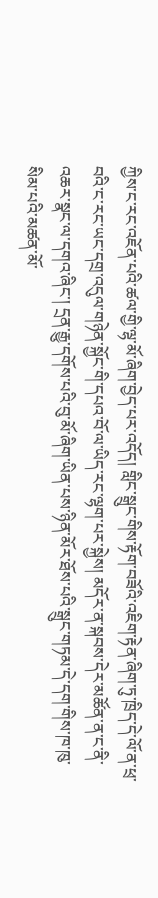ཀྱིས་ང་རང་འཇོན་པའི་ཚལ་གྱི་ལྷ་མོ་ཞིག་བྱེད་པར་འདོད། གླིང་སྒྲུང་གིས་རྟོག་བཟོའི་འཇིག་རྟེན་ཞིག་ཏུ་ཁྲིད་དེ་ལོ་ན་ཕྲ་བའི་ང་རང་ཡང་དགྲ་འདུལ་གཉེན་སྐྱོང་གི་དཔའ་བོ་ལ་ཡིད་རང་ལྷག་པར་སྐྱེས། མདོར་ན་སྐབས་དེར་མཚོན་ན་ང་ནི་འཆར་སྣང་ལ་དགའ་ཞིང་། དྲན་རྒྱུ་དགོས་པའི་བུ་མོ་ཞིག་ཡིན་པས་ཉིན་མོར་ཐོས་པའི་སྒྲུང་གཏམ་དེ་དག་གིས་ཁ་ཁུ་སིམ་པའི་མཚན་མོ་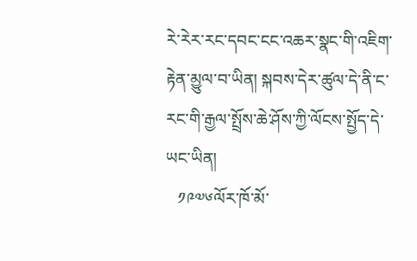རེ་རེར་རང་དབང་ངང་འཆར་སྣང་གི་འཇིག་རྟེན་མྱུལ་བ་ཡིན། སྐབས་དེར་ཚུལ་དེ་ནི་ང་རང་གི་རྒྱལ་སྤྲོས་ཆེ་ཤོས་ཀྱི་ལོངས་སྤྱོད་དེ་ཡང་ཡིན།
   ༡༩༧༦ལོར་ཁོ་མོ་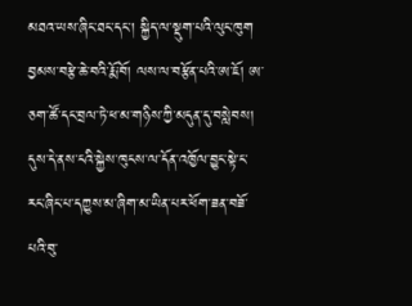མཐའ་ཡས་ཞིང་ཐང་དང་། སྐྱིད་ལ་སྡུག་པའི་ལུང་ཁུག བྱམས་བརྩེ་ཆེ་བའི་རྨོ་བོ། ལས་ལ་བརྩོན་པའི་ཨ་ཇོ། ཨ་ཅག་ཚོ་དང་བྲལ་ཏེ་ཕ་མ་གཉིས་ཀྱི་མདུན་དུ་བསླེབས། དུས་དེ་ནས་ངའི་སྐྱེས་ཁུངས་ལ་དོན་འཁྱོལ་བྱུང་སྟེ་ང་རང་ཞིང་པ་དཀྱུས་མ་ཞིག་མ་ཡིན་པར་ཕོག་ཟན་བཟོ་པའི་བུ་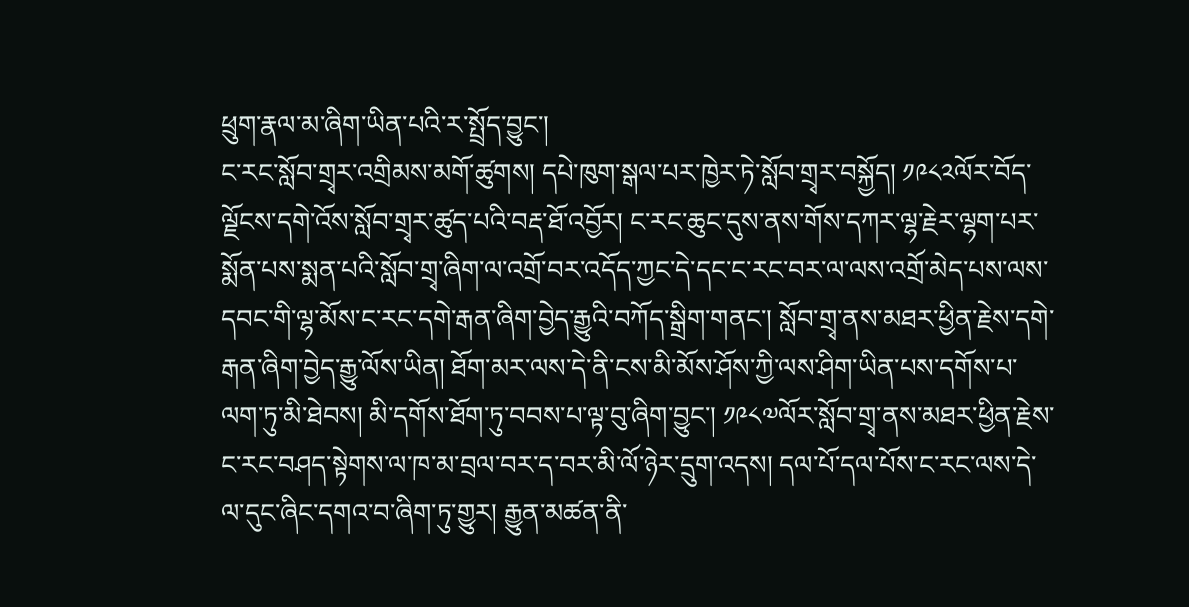ཕྲུག་རྣལ་མ་ཞིག་ཡིན་པའི་ར་སྤྲོད་བྱུང་།
ང་རང་སློབ་གྲྭར་འགྲིམས་མགོ་ཚུགས། དཔེ་ཁུག་སྒལ་པར་ཁྱེར་ཏེ་སློབ་གྲྭར་བསྐྱོད། ༡༩༨༢ལོར་བོད་ལྗོངས་དགེ་འོས་སློབ་གྲྭར་ཚུད་པའི་བརྡ་ཐོ་འབྱོར། ང་རང་ཆུང་དུས་ནས་གོས་དཀར་ལྷ་རྗེར་ལྷག་པར་སྨོན་པས་སྨན་པའི་སློབ་གྲྭ་ཞིག་ལ་འགྲོ་བར་འདོད་ཀྱང་དེ་དང་ང་རང་བར་ལ་ལས་འགྲོ་མེད་པས་ལས་དབང་གི་ལྷ་མོས་ང་རང་དགེ་རྒན་ཞིག་བྱེད་རྒྱུའི་བཀོད་སྒྲིག་གནང་། སློབ་གྲྭ་ནས་མཐར་ཕྱིན་རྗེས་དགེ་རྒན་ཞིག་བྱེད་རྒྱུ་ལོས་ཡིན། ཐོག་མར་ལས་དེ་ནི་ངས་མི་མོས་ཤོས་ཀྱི་ལས་ཤིག་ཡིན་པས་དགོས་པ་ལག་ཏུ་མི་ཐེབས། མི་དགོས་ཐོག་ཏུ་བབས་པ་ལྟ་བུ་ཞིག་བྱུང་། ༡༩༨༧ལོར་སློབ་གྲྭ་ནས་མཐར་ཕྱིན་རྗེས་ང་རང་བཤད་སྟེགས་ལ་ཁ་མ་བྲལ་བར་ད་བར་མི་ལོ་ཉེར་དྲུག་འདས། དལ་པོ་དལ་པོས་ང་རང་ལས་དེ་ལ་དུང་ཞིང་དགའ་བ་ཞིག་ཏུ་གྱུར། རྒྱུན་མཚན་ནི་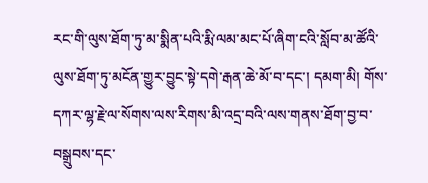རང་གི་ལུས་ཐོག་ཏུ་མ་སྨིན་པའི་རྨི་ལམ་མང་པོ་ཞིག་ངའི་སློབ་མ་ཚོའི་ལུས་ཐོག་ཏུ་མངོན་གྱུར་བྱུང་སྟེ་དགེ་རྒན་ཆེ་མོ་བ་དང་། དམག་མི། གོས་དཀར་ལྷ་རྗེ་ལ་སོགས་ལས་རིགས་མི་འདྲ་བའི་ལས་གནས་ཐོག་བྱ་བ་བསྒྲུབས་དང་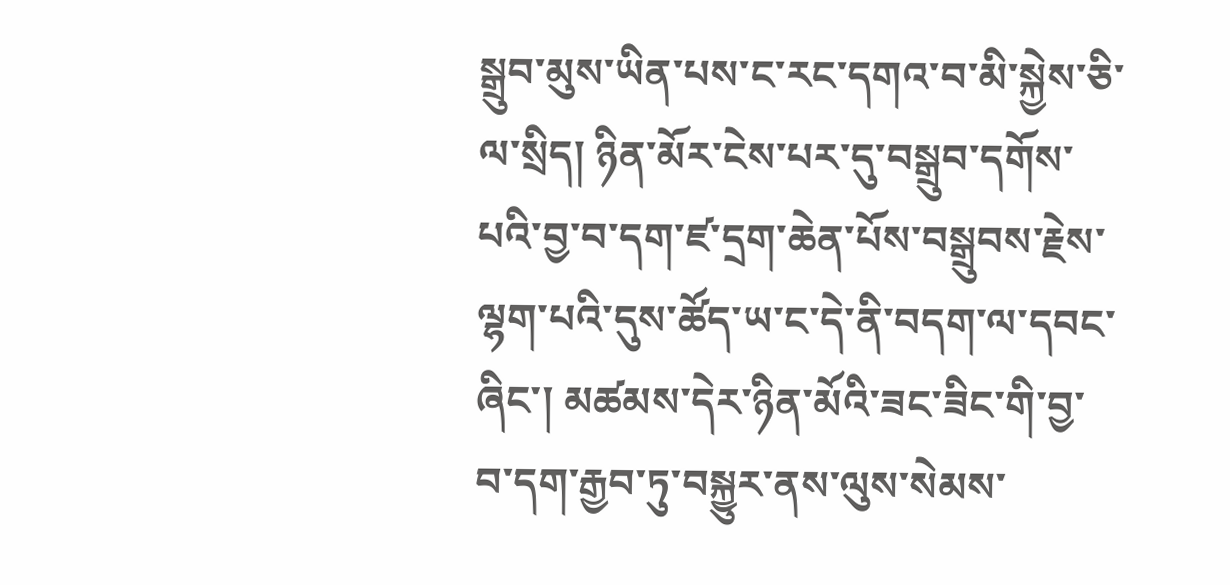སྒྲུབ་མུས་ཡིན་པས་ང་རང་དགའ་བ་མི་སྐྱེས་ཅི་ལ་སྲིད། ཉིན་མོར་ངེས་པར་དུ་བསྒྲུབ་དགོས་པའི་བྱ་བ་དག་ཛ་དྲག་ཆེན་པོས་བསྒྲུབས་རྗེས་ལྷག་པའི་དུས་ཚོད་ཡ་ང་དེ་ནི་བདག་ལ་དབང་ཞིང་། མཚམས་དེར་ཉིན་མོའི་ཟང་ཟིང་གི་བྱ་བ་དག་རྒྱབ་ཏུ་བསྐྱུར་ནས་ལུས་སེམས་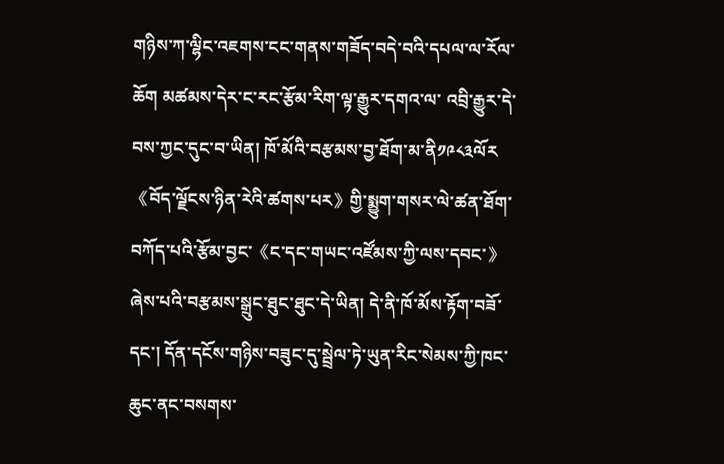གཉིས་ཀ་ལྷིང་འཇགས་ངང་གནས་གཟོད་བདེ་བའི་དཔལ་ལ་རོལ་ཆོག མཚམས་དེར་ང་རང་རྩོམ་རིག་ལྟ་རྒྱུར་དགའ་ལ་ འབྲི་རྒྱུར་དེ་བས་ཀྱང་དུང་བ་ཡིན། ཁོ་མོའི་བརྩམས་བྱ་ཐོག་མ་ནི༡༩༨༣ལོར《བོད་ལྗོངས་ཉིན་རེའི་ཚགས་པར》གྱི་སྨྱུག་གསར་ལེ་ཚན་ཐོག་བཀོད་པའི་རྩོམ་བྱང་《ང་དང་གཡང་འཛོམས་ཀྱི་ལས་དབང་》ཞེས་པའི་བརྩམས་སྒྲུང་ཐུང་ཐུང་དེ་ཡིན། དེ་ནི་ཁོ་མོས་རྟོག་བཟོ་དང་། དོན་དངོས་གཉིས་བཟུང་དུ་སྦྲེལ་ཏེ་ཡུན་རིང་སེམས་ཀྱི་ཁང་ཆུང་ནང་བསགས་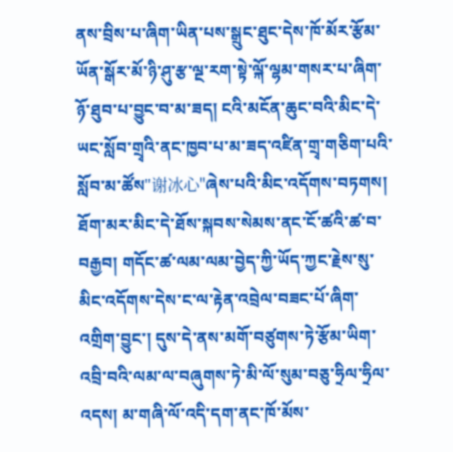ནས་བྲིས་པ་ཞིག་ཡིན་པས་སྒྲུང་ཐུང་དེས་ཁོ་མོར་རྩོམ་ཡོན་སྒོར་མོ་ཉི་ཤུ་རྩ་ལྔ་རག་སྟེ་ལྐོ་ལྷམ་གསར་པ་ཞིག་ཉོ་ཐུབ་པ་བྱུང་བ་མ་ཟད། ངའི་མངོན་ཆུང་བའི་མིང་དེ་ཡང་སློབ་གྲྭའི་ནང་ཁྱབ་པ་མ་ཟད་འཛིན་གྲྭ་གཅིག་པའི་སློབ་མ་ཚོས"谢冰心"ཞེས་པའི་མིང་འདོགས་བཏགས། ཐོག་མར་མིང་དེ་ཐོས་སྐབས་སེམས་ནང་ངོ་ཚའི་ཚ་བ་བརྒྱབ། གདོང་ཚ་ལམ་ལམ་བྱེད་ཀྱི་ཡོད་ཀྱང་རྗེས་སུ་མིང་འདོགས་དེས་ང་ལ་རྟེན་འབྲེལ་བཟང་པོ་ཞིག་འགྲིག་བྱུང་། དུས་དེ་ནས་མགོ་བཙུགས་ཏེ་རྩོམ་ཡིག་འབྲི་བའི་ལམ་ལ་བཞུགས་ཏེ་མི་ལོ་སུམ་བཅུ་ཧྲིལ་ཧྲིལ་འདས། མ་གཞི་ལོ་འདི་དག་ནང་ཁོ་མོས་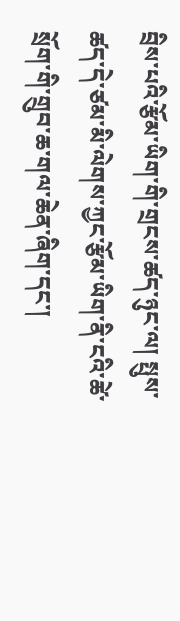བྲིས་པའི་རྩོམ་ཡིག་གི་གྲངས་ཚད་ཉུང་ལ། སྤུས་ཚད་དེ་ཙམ་མི་ལེགས་ཀྱང་རྩོམ་ཡིག་ནི་ངའི་ཚེ་སྲོག་གི་གྲུབ་ཆ་གལ་ཆེན་ཞིག་དང་།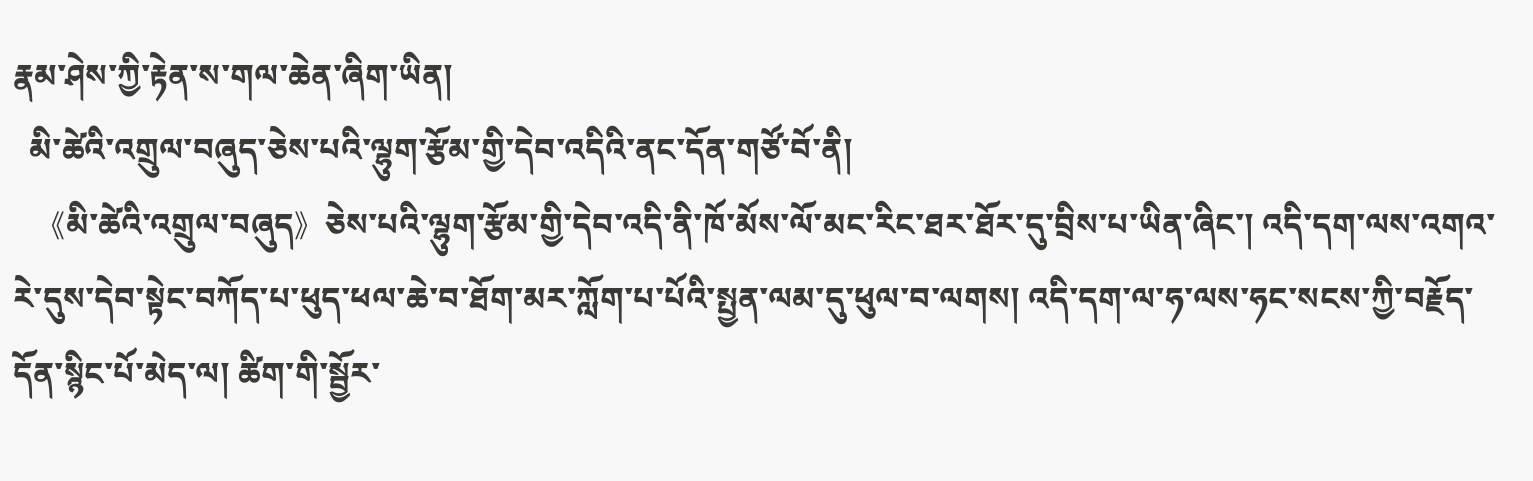རྣམ་ཤེས་ཀྱི་རྟེན་ས་གལ་ཆེན་ཞིག་ཡིན།
  མི་ཚེའི་འགྲུལ་བཞུད་ཅེས་པའི་ལྷུག་རྩོམ་གྱི་དེབ་འདིའི་ནང་དོན་གཙོ་བོ་ནི།
   《མི་ཚེའི་འགྲུལ་བཞུད》ཅེས་པའི་ལྷུག་རྩོམ་གྱི་དེབ་འདི་ནི་ཁོ་མོས་ལོ་མང་རིང་ཐར་ཐོར་དུ་བྲིས་པ་ཡིན་ཞིང་། འདི་དག་ལས་འགའ་རེ་དུས་དེབ་སྟེང་བཀོད་པ་ཕུད་ཕལ་ཆེ་བ་ཐོག་མར་ཀློག་པ་པོའི་སྤྱན་ལམ་དུ་ཕུལ་བ་ལགས། འདི་དག་ལ་ཧ་ལས་ཧང་སངས་ཀྱི་བརྗོད་དོན་སྙིང་པོ་མེད་ལ། ཚིག་གི་སྦྱོར་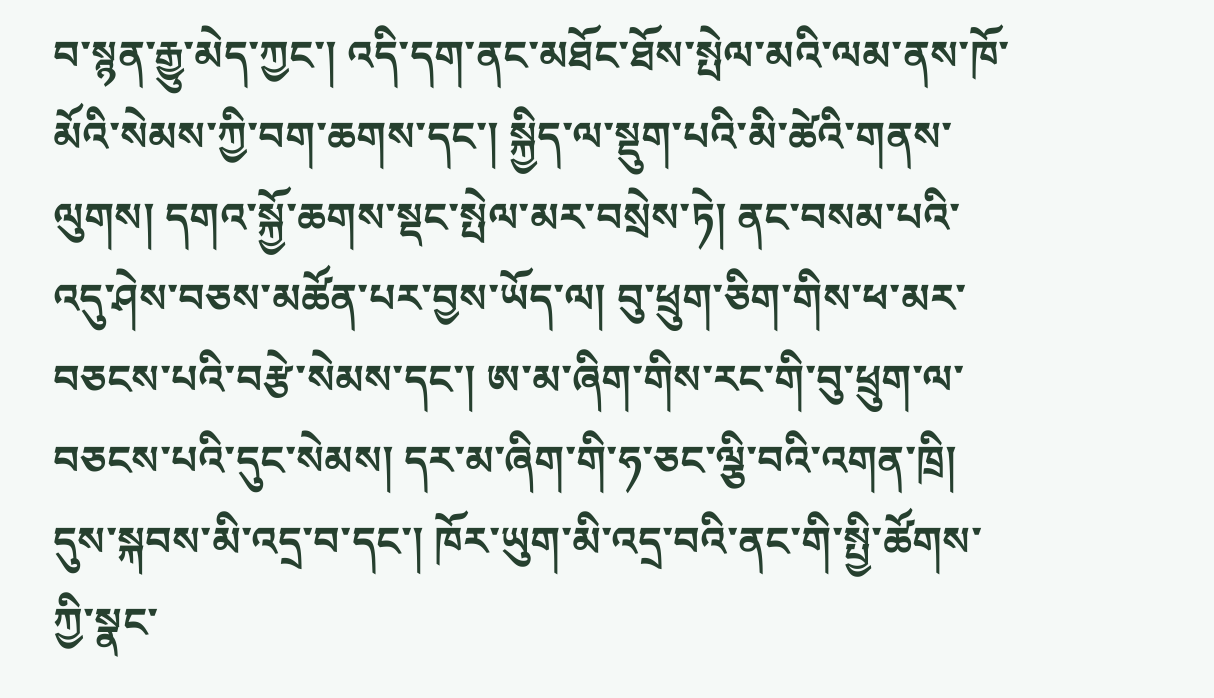བ་སྙན་རྒྱུ་མེད་ཀྱང་། འདི་དག་ནང་མཐོང་ཐོས་སྤེལ་མའི་ལམ་ནས་ཁོ་མོའི་སེམས་ཀྱི་བག་ཆགས་དང་། སྐྱིད་ལ་སྡུག་པའི་མི་ཚེའི་གནས་ལུགས། དགའ་སྐྱོ་ཆགས་སྡང་སྤེལ་མར་བསྲེས་ཏེ། ནང་བསམ་པའི་འདུ་ཤེས་བཅས་མཚོན་པར་བྱས་ཡོད་ལ། བུ་ཕྲུག་ཅིག་གིས་ཕ་མར་བཅངས་པའི་བརྩེ་སེམས་དང་། ཨ་མ་ཞིག་གིས་རང་གི་བུ་ཕྲུག་ལ་བཅངས་པའི་དུང་སེམས། དར་མ་ཞིག་གི་ཧ་ཅང་ལྕི་བའི་འགན་ཁྲི། དུས་སྐབས་མི་འདྲ་བ་དང་། ཁོར་ཡུག་མི་འདྲ་བའི་ནང་གི་སྤྱི་ཚོགས་ཀྱི་སྣང་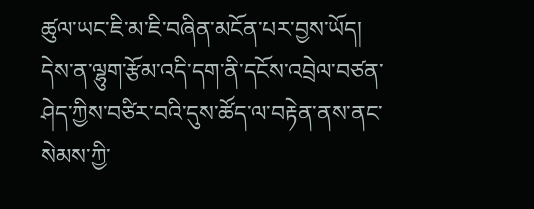ཚུལ་ཡང་ཇི་མ་ཇི་བཞིན་མངོན་པར་བྱས་ཡོད།
དེས་ན་ལྷུག་རྩོམ་འདི་དག་ནི་དངོས་འབྲེལ་བཙན་ཤེད་ཀྱིས་བཙིར་བའི་དུས་ཚོད་ལ་བརྟེན་ནས་ནང་སེམས་ཀྱི་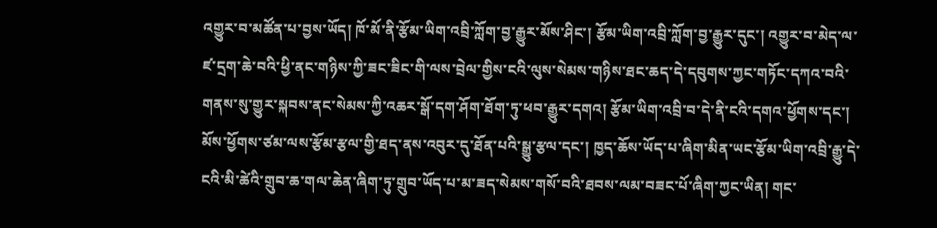འགྱུར་བ་མཚོན་པ་བྱས་ཡོད། ཁོ་མོ་ནི་རྩོམ་ཡིག་འབྲི་ཀློག་བྱ་རྒྱུར་མོས་ཤིང་། རྩོམ་ཡིག་འབྲི་ཀློག་བྱ་རྒྱུར་དུང་། འགྱུར་བ་མེད་ལ་ཛ་དྲག་ཆེ་བའི་ཕྱི་ནང་གཉིས་ཀྱི་ཟང་ཟིང་གི་ལས་བྲེལ་གྱིས་ངའི་ལུས་སེམས་གཉིས་ཐང་ཆད་དེ་དབུགས་ཀྱང་གཏོང་དཀའ་བའི་གནས་སུ་གྱུར་སྐབས་ནང་སེམས་ཀྱི་འཆར་སྒོ་དག་ཤོག་ཐོག་ཏུ་ཕབ་རྒྱུར་དགའ། རྩོམ་ཡིག་འབྲི་བ་དེ་ནི་ངའི་དགའ་ཕྱོགས་དང་། མོས་ཕྱོགས་ཙམ་ལས་རྩོམ་རྩལ་གྱི་ཐད་ནས་འབུར་དུ་ཐོན་པའི་སྒྱུ་རྩལ་དང་། ཁྱད་ཆོས་ཡོད་པ་ཞིག་མིན་ཡང་རྩོམ་ཡིག་འབྲི་རྒྱུ་དེ་ངའི་མི་ཚེའི་གྲུབ་ཆ་གལ་ཆེན་ཞིག་ཏུ་གྲུབ་ཡོད་པ་མ་ཟད་སེམས་གསོ་བའི་ཐབས་ལམ་བཟང་པོ་ཞིག་ཀྱང་ཡིན། གང་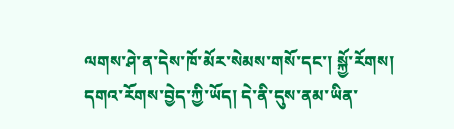ལགས་ཤེ་ན་དེས་ཁོ་མོར་སེམས་གསོ་དང་། སྐྱོ་རོགས། དགའ་རོགས་བྱེད་ཀྱི་ཡོད། དེ་ནི་དུས་ནམ་ཡིན་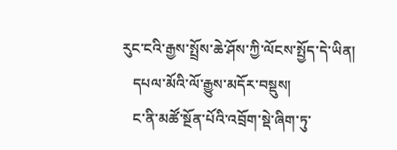རུང་ངའི་རྒྱས་སྤྲོས་ཆེ་ཤོས་ཀྱི་ལོངས་སྤྱོད་དེ་ཡིན།
   དཔལ་མོའི་ལོ་རྒྱུས་མདོར་བསྡུས།
   ང་ནི་མཚོ་སྔོན་པོའི་འབྲོག་སྡེ་ཞིག་ཏུ་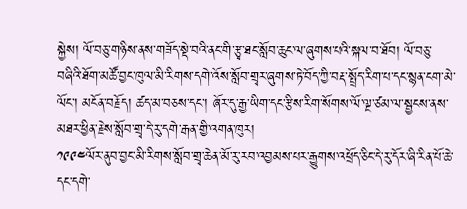སྐྱེས། ལོ་བཅུ་གཉིས་ནས་གཟོད་སྡེ་བའི་ནང་གི་རྩྭ་ཐང་སློབ་ཆུང་ལ་ཞུགས་པའི་སྐལ་བ་ཐོབ། ལོ་བཅུ་བཞིའི་ཐོག་མཚོ་བྱང་ཁུལ་མི་རིགས་དགེ་འོས་སློབ་གྲྭར་ཞུགས་ཏེ་བོད་ཀྱི་བརྡ་སྤྲོད་རིག་པ་དང་སྙན་ངག་མེ་ལོང་། མངོན་བརྗོད། ཚད་མ་བཅས་དང་། ཞོར་དུ་རྒྱ་ཡིག་དང་རྩིས་རིག་སོགས་ལོ་ལྔ་ཙམ་ལ་སྦྱངས་ནས་མཐར་ཕྱིན་རྗེས་སློབ་གྲྭ་དེ་རུ་དགེ་རྒན་གྱི་འགན་ཁུར།
༡༩༩༤ལོར་ནུབ་བྱང་མི་རིགས་སློབ་གྲྭ་ཆེན་མོ་རུ་རབ་འབྱམས་པར་རྒྱུགས་འཕྲོད་ཅིང་དེ་རུ་དོར་ཞི་རིན་པོ་ཆེ་དང་དགེ་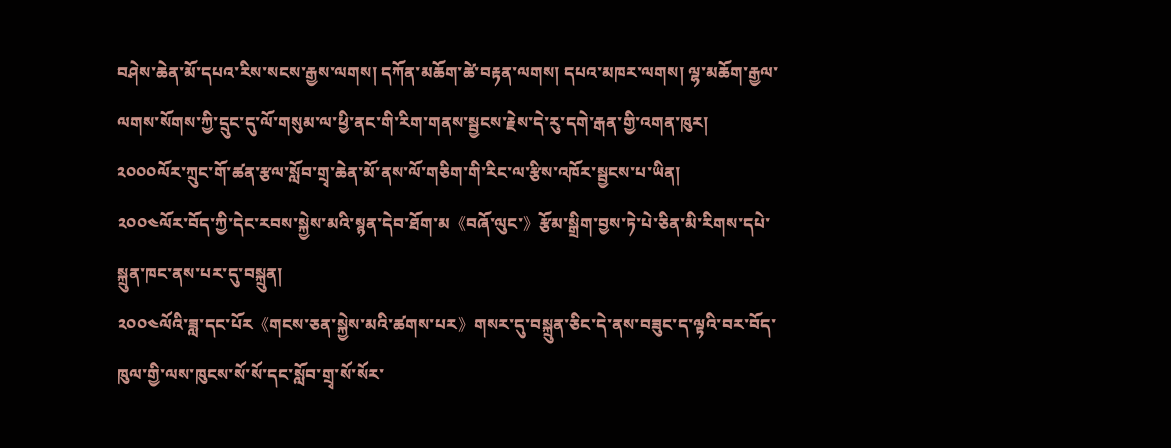བཤེས་ཆེན་མོ་དཔའ་རིས་སངས་རྒྱས་ལགས། དཀོན་མཆོག་ཚེ་བརྟན་ལགས། དཔའ་མཁར་ལགས། ལྷ་མཆོག་རྒྱལ་ལགས་སོགས་ཀྱི་དྲུང་དུ་ལོ་གསུམ་ལ་ཕྱི་ནང་གི་རིག་གནས་སྦྱངས་རྗེས་དེ་རུ་དགེ་རྒན་གྱི་འགན་ཁུར།
༢༠༠༠ལོར་ཀྲུང་གོ་ཚན་རྩལ་སློབ་གྲྭ་ཆེན་མོ་ནས་ལོ་གཅིག་གི་རིང་ལ་རྩིས་འཁོར་སྦྱངས་པ་ཡིན།
༢༠༠༤ལོར་བོད་ཀྱི་དེང་རབས་སྐྱེས་མའི་སྙན་དེབ་ཐོག་མ《བཞོ་ལུང་》རྩོམ་སྒྲིག་བྱས་ཏེ་པེ་ཅིན་མི་རིགས་དཔེ་སྐྲུན་ཁང་ནས་པར་དུ་བསྐྲུན།
༢༠༠༤ལོའི་ཟླ་དང་པོར《གངས་ཅན་སྐྱེས་མའི་ཚགས་པར》གསར་དུ་བསྐྲུན་ཅིང་དེ་ནས་བཟུང་ད་ལྟའི་བར་བོད་ཁུལ་གྱི་ལས་ཁུངས་སོ་སོ་དང་སློབ་གྲྭ་སོ་སོར་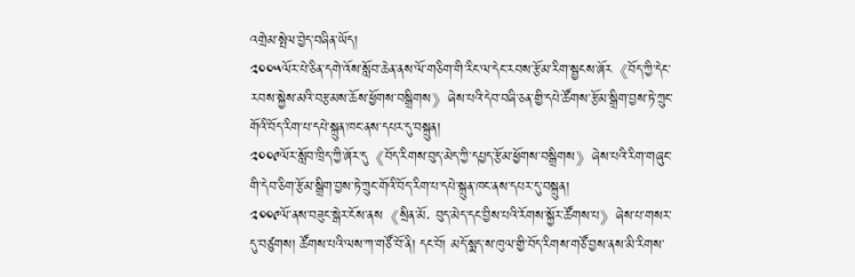འགྲེམ་སྤེལ་བྱེད་བཞིན་ཡོད།
༢༠༠༥ལོར་པེ་ཅིན་དགེ་འོས་སློབ་ཆེན་ནས་ལོ་གཅིག་གི་རིང་ལ་དེང་རབས་རྩོམ་རིག་སྦྱངས་ཞོར《བོད་ཀྱི་དེང་རབས་སྐྱེས་མའི་བརྩམས་ཆོས་ཕྱོགས་བསྒྲིགས》ཞེས་པའི་དེབ་བཞི་ཅན་གྱི་དཔེ་ཚོགས་རྩོམ་སྒྲིག་བྱས་ཏེ་ཀྲུང་གོའི་བོད་རིག་པ་དཔེ་སྐྲུན་ཁང་ནས་དཔར་དུ་བསྐྲུན།
༢༠༠༩ལོར་སློབ་ཁྲིད་ཀྱི་ཞོར་དུ《བོད་རིགས་བུད་མེད་ཀྱི་དཔྱད་རྩོམ་ཕྱོགས་བསྒྲིགས》ཞེས་པའི་རིག་གཞུང་གི་དེབ་ཅིག་རྩོམ་སྒྲིག་བྱས་ཏེ་ཀྲུང་གོའི་བོད་རིག་པ་དཔེ་སྐྲུན་ཁང་ནས་དཔར་དུ་བསྐྲུན།
༢༠༠༩ལོ་ནས་བཟུང་སྒེར་ངོས་ནས《སྲིན་མོ· བུད་མེད་དང་བྱིས་པའི་རོགས་སྐྱོར་ཚོགས་པ》ཞེས་པ་གསར་དུ་བཙུགས། ཚོགས་པའི་ལས་ཀ་གཙོ་བོ་ནི། དང་བོ། མདོ་སྨད་ས་ཁུལ་གྱི་བོད་རིགས་གཙོ་བྱས་ནས་མི་རིགས་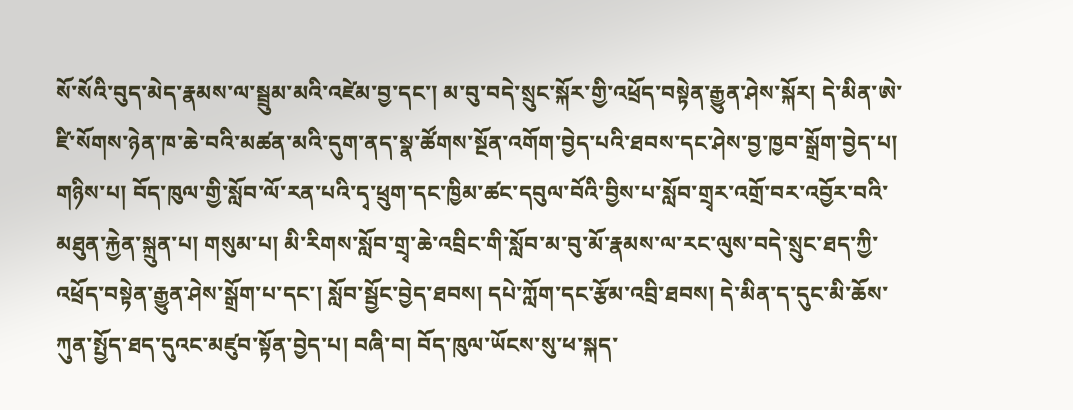སོ་སོའི་བུད་མེད་རྣམས་ལ་སྦྲུམ་མའི་འཛེམ་བྱ་དང་། མ་བུ་བདེ་སྲུང་སྐོར་གྱི་འཕྲོད་བསྟེན་རྒྱུན་ཤེས་སྐོར། དེ་མིན་ཨེ་ཛི་སོགས་ཉེན་ཁ་ཆེ་བའི་མཚན་མའི་དུག་ནད་སྣ་ཚོགས་སྔོན་འགོག་བྱེད་པའི་ཐབས་དང་ཤེས་བྱ་ཁྱབ་སྒྲོག་བྱེད་པ། གཉིས་པ། བོད་ཁུལ་གྱི་སློབ་ལོ་རན་པའི་དྭ་ཕྲུག་དང་ཁྱིམ་ཚང་དབུལ་བོའི་བྱིས་པ་སློབ་གྲྭར་འགྲོ་བར་འབྱོར་བའི་མཐུན་རྐྱེན་སྐྲུན་པ། གསུམ་པ། མི་རིགས་སློབ་གྲྭ་ཆེ་འབྲིང་གི་སློབ་མ་བུ་མོ་རྣམས་ལ་རང་ལུས་བདེ་སྲུང་ཐད་ཀྱི་འཕྲོད་བསྟེན་རྒྱུན་ཤེས་སྒྲོག་པ་དང་། སློབ་སྦྱོང་བྱེད་ཐབས། དཔེ་ཀློག་དང་རྩོམ་འབྲི་ཐབས། དེ་མིན་ད་དུང་མི་ཆོས་ཀུན་སྤྱོད་ཐད་དུའང་མཛུབ་སྟོན་བྱེད་པ། བཞི་བ། བོད་ཁུལ་ཡོངས་སུ་ཕ་སྐད་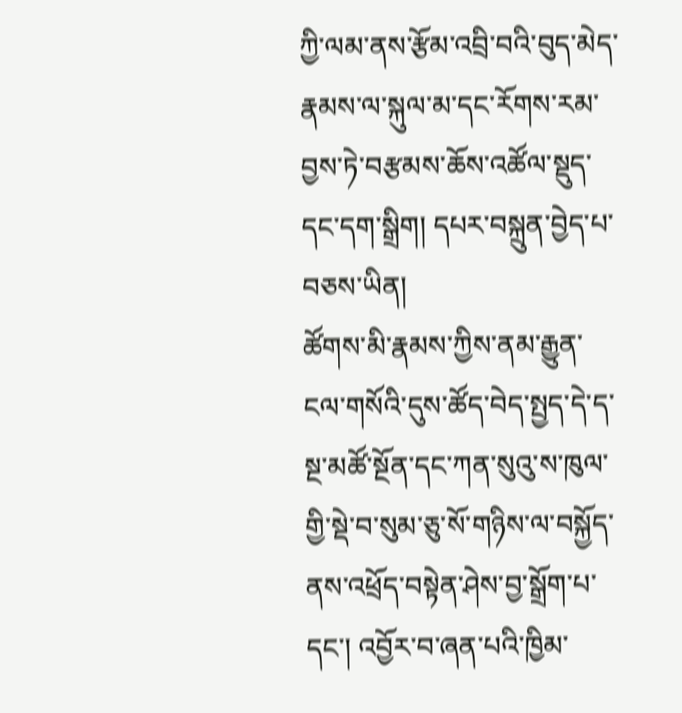ཀྱི་ལམ་ནས་རྩོམ་འབྲི་བའི་བུད་མེད་རྣམས་ལ་སྐུལ་མ་དང་རོགས་རམ་བྱས་ཏེ་བརྩམས་ཆོས་འཚོལ་སྡུད་དང་དག་སྒྲིག། དཔར་བསྐྲུན་བྱེད་པ་བཅས་ཡིན།
ཚོགས་མི་རྣམས་ཀྱིས་ནམ་རྒྱུན་ངལ་གསོའི་དུས་ཚོད་བེད་སྤྱད་དེ་ད་སྔ་མཚོ་སྔོན་དང་ཀན་སུའུ་ས་ཁུལ་གྱི་སྡེ་བ་སུམ་ཅུ་སོ་གཉིས་ལ་བསྐྱོད་ནས་འཕྲོད་བསྟེན་ཤེས་བྱ་སྒྲོག་པ་དང་། འབྱོར་བ་ཞན་པའི་ཁྱིམ་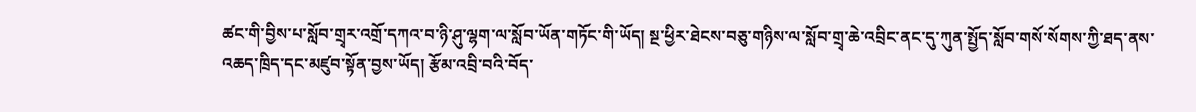ཚང་གི་བྱིས་པ་སློབ་གྲྭར་འགྲོ་དཀའ་བ་ཉི་ཤུ་ལྷག་ལ་སློབ་ཡོན་གཏོང་གི་ཡོད། སྔ་ཕྱིར་ཐེངས་བཅུ་གཉིས་ལ་སློབ་གྲྭ་ཆེ་འབྲིང་ནང་དུ་ཀུན་སྤྱོད་སློབ་གསོ་སོགས་ཀྱི་ཐད་ནས་འཆད་ཁྲིད་དང་མཛུབ་སྟོན་བྱས་ཡོད། རྩོམ་འབྲི་བའི་བོད་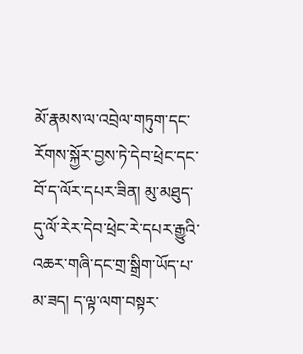མོ་རྣམས་ལ་འབྲེལ་གཏུག་དང་རོགས་སྐྱོར་བྱས་ཏེ་དེབ་ཕྲེང་དང་བོ་ད་ལོར་དཔར་ཟིན། མུ་མཐུད་དུ་ལོ་རེར་དེབ་ཕྲེང་རེ་དཔར་རྒྱུའི་འཆར་གཞི་དང་གྲ་སྒྲིག་ཡོད་པ་མ་ཟད། ད་ལྟ་ལག་བསྟར་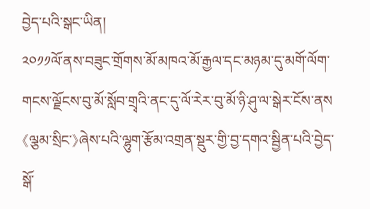བྱེད་པའི་སྒང་ཡིན།
༢༠༡༡ལོ་ནས་བཟུང་གྲོགས་མོ་མཁའ་མོ་རྒྱལ་དང་མཉམ་དུ་མགོ་ལོག་གངས་ལྗོངས་བུ་མོ་སློབ་གྲྭའི་ནང་དུ་ལོ་རེར་བུ་མོ་ཉི་ཤུ་ལ་སྒེར་ངོས་ནས《ལྕམ་སྲིང་》ཞེས་པའི་ལྷུག་རྩོམ་འགྲན་སྡུར་གྱི་བྱ་དགའ་སྦྱིན་པའི་བྱེད་སྒོ་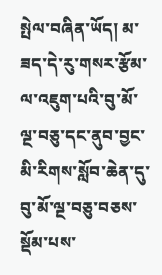སྤེལ་བཞིན་ཡོད། མ་ཟད་དེ་རུ་གསར་རྩོམ་ལ་འཇུག་པའི་བུ་མོ་ལྔ་བཅུ་དང་ནུབ་བྱང་མི་རིགས་སློབ་ཆེན་དུ་བུ་མོ་ལྔ་བཅུ་བཅས་སྡོམ་པས་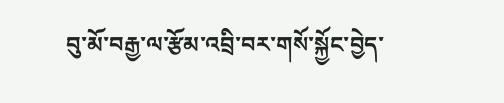བུ་མོ་བརྒྱ་ལ་རྩོམ་འབྲི་བར་གསོ་སྐྱོང་བྱེད་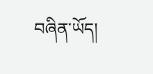བཞིན་ཡོད།